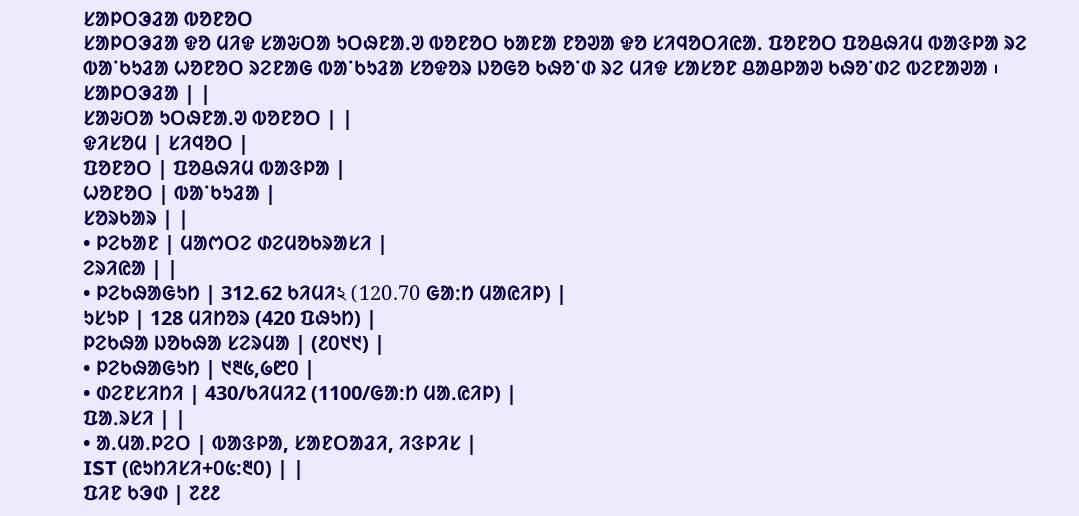ᱥᱟᱞᱛᱳᱲᱟ ᱵᱚᱱᱚᱛ
ᱥᱟᱞᱛᱳᱲᱟ ᱫᱚ ᱢᱤᱫ ᱥᱟᱶᱛᱟ ᱩᱛᱷᱱᱟᱹᱣ ᱵᱚᱱᱚᱛ ᱠᱟᱱᱟ ᱱᱚᱣᱟ ᱫᱚ ᱥᱤᱧᱚᱛᱤᱭᱟᱹ ᱯᱚᱱᱚᱛ ᱯᱚᱪᱷᱤᱢ ᱵᱟᱝᱞᱟ ᱨᱮ ᱵᱟᱸᱠᱩᱲᱟ ᱦᱚᱱᱚᱛ ᱨᱮᱱᱟᱜ ᱵᱟᱸᱠᱩᱲᱟ ᱥᱚᱫᱚᱨ ᱡᱚᱜᱚ ᱠᱷᱚᱸᱰ ᱨᱮ ᱢᱤᱫ ᱥᱟᱥᱚᱱ ᱪᱟᱪᱞᱟᱣ ᱠᱷᱚᱸᱰᱮ ᱵᱮᱱᱟᱣᱟ ᱾
ᱥᱟᱞᱛᱳᱲᱟ | |
ᱥᱟᱶᱛᱟ ᱩᱛᱷᱱᱟᱹᱣ ᱵᱚᱱᱚᱛ | |
ᱫᱤᱥᱚᱢ | ᱥᱤᱧᱚᱛ |
ᱯᱚᱱᱚᱛ | ᱯᱚᱪᱷᱤᱢ ᱵᱟᱝᱞᱟ |
ᱦᱚᱱᱚᱛ | ᱵᱟᱸᱠᱩᱲᱟ |
ᱥᱚᱨᱠᱟᱨ | |
• ᱞᱮᱠᱟᱱ | ᱢᱟᱬᱛᱮ ᱰᱮᱢᱚᱠᱨᱟᱥᱤ |
ᱮᱨᱤᱭᱟ | |
• ᱞᱮᱠᱷᱟᱜᱩᱴ | 312.62 ᱠᱤᱢᱤ২ (120.70 ᱜᱟᱺᱴ ᱢᱟᱭᱤᱞ) |
ᱩᱥᱩᱞ | 128 ᱢᱤᱴᱚᱨ (420 ᱯᱷᱩᱴ) |
ᱞᱮᱠᱷᱟ ᱡᱚᱠᱷᱟ ᱥᱮᱨᱢᱟ | (᱒᱐᱑᱑) |
• ᱞᱮᱠᱷᱟᱜᱩᱴ | ᱑᱓᱕,᱙᱘᱐ |
• ᱰᱮᱱᱥᱤᱴᱤ | 430/ᱠᱤᱢᱤ2 (1100/ᱜᱟᱺᱴ ᱢᱟᱹᱭᱤᱞ) |
ᱯᱟᱹᱨᱥᱤ | |
• ᱟᱹᱢᱟᱹᱞᱮᱛ | ᱵᱟᱝᱞᱟ, ᱥᱟᱱᱛᱟᱲᱤ, ᱤᱝᱞᱤᱥ |
IST (ᱭᱩᱴᱤᱥᱤ+᱐᱕:᱓᱐) | |
ᱯᱤᱱ ᱠᱳᱰ | ᱗᱒᱒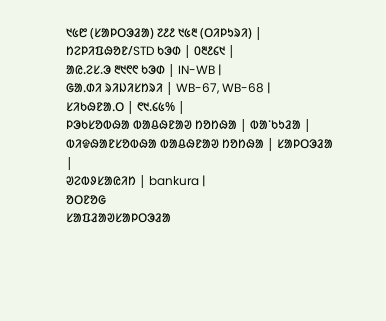᱑᱕᱘ (ᱥᱟᱞᱛᱳᱲᱟ) ᱗᱒᱒ ᱑᱕᱓ (ᱛᱤᱞᱩᱨᱤ) |
ᱴᱮᱞᱤᱯᱷᱚᱱ/STD ᱠᱳᱰ | ᱐᱓᱒᱔᱑ |
ᱟᱭ.ᱮᱥ.ᱳ ᱓᱑᱖᱖ ᱠᱳᱰ | IN-WB |
ᱜᱟᱹᱰᱤ ᱨᱤᱡᱤᱥᱴᱨᱤ | WB-67, WB-68 |
ᱥᱤᱠᱷᱱᱟᱹᱛ | ᱖᱑.᱔᱕% |
ᱞᱳᱠᱥᱚᱵᱷᱟ ᱵᱟᱪᱷᱱᱟᱣ ᱴᱚᱴᱷᱟ | ᱵᱟᱸᱠᱩᱲᱟ |
ᱵᱤᱫᱷᱟᱱᱥᱚᱵᱷᱟ ᱵᱟᱪᱷᱱᱟᱣ ᱴᱚᱴᱷᱟ | ᱥᱟᱞᱛᱳᱲᱟ |
ᱣᱮᱵᱽᱥᱟᱭᱤᱴ | bankura |
ᱚᱛᱱᱚᱜ
ᱥᱟᱯᱲᱟᱣᱥᱟᱞᱛᱳᱲᱟ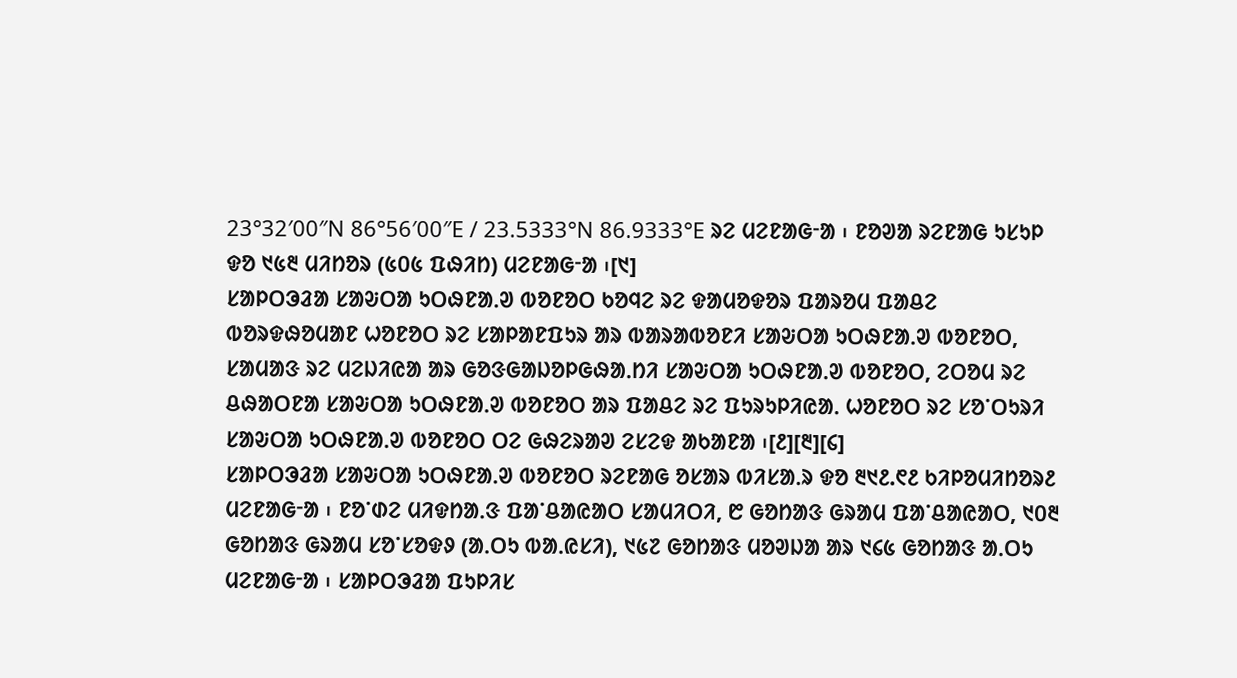23°32′00″N 86°56′00″E / 23.5333°N 86.9333°E ᱨᱮ ᱢᱮᱱᱟᱜᱼᱟ ᱾ ᱱᱚᱣᱟ ᱨᱮᱱᱟᱜ ᱩᱥᱩᱞ ᱫᱚ ᱑᱕᱓ ᱢᱤᱴᱚᱨ (᱕᱐᱕ ᱯᱷᱤᱴ) ᱢᱮᱱᱟᱜᱼᱟ ᱾[᱑]
ᱥᱟᱞᱛᱳᱲᱟ ᱥᱟᱶᱛᱟ ᱩᱛᱷᱱᱟᱹᱣ ᱵᱚᱱᱚᱛ ᱠᱚᱧᱮ ᱨᱮ ᱫᱟᱢᱚᱫᱚᱨ ᱯᱟᱨᱚᱢ ᱯᱟᱪᱮ ᱵᱚᱨᱫᱷᱚᱢᱟᱱ ᱦᱚᱱᱚᱛ ᱨᱮ ᱥᱟᱞᱟᱱᱯᱩᱨ ᱟᱨ ᱵᱟᱨᱟᱵᱚᱱᱤ ᱥᱟᱶᱛᱟ ᱩᱛᱷᱱᱟᱹᱣ ᱵᱚᱱᱚᱛ, ᱥᱟᱢᱟᱝ ᱨᱮ ᱢᱮᱡᱤᱭᱟ ᱟᱨ ᱜᱚᱝᱜᱟᱡᱚᱞᱜᱷᱟᱹᱴᱤ ᱥᱟᱶᱛᱟ ᱩᱛᱷᱱᱟᱹᱣ ᱵᱚᱱᱚᱛ, ᱮᱛᱚᱢ ᱨᱮ ᱪᱷᱟᱛᱱᱟ ᱥᱟᱶᱛᱟ ᱩᱛᱷᱱᱟᱹᱣ ᱵᱚᱱᱚᱛ ᱟᱨ ᱯᱟᱪᱮ ᱨᱮ ᱯᱩᱨᱩᱞᱤᱭᱟᱹ ᱦᱚᱱᱚᱛ ᱨᱮ ᱥᱚᱸᱛᱩᱨᱤ ᱥᱟᱶᱛᱟ ᱩᱛᱷᱱᱟᱹᱣ ᱵᱚᱱᱚᱛ ᱛᱮ ᱜᱷᱮᱨᱟᱣ ᱮᱥᱮᱫ ᱟᱠᱟᱱᱟ ᱾[᱒][᱓][᱔]
ᱥᱟᱞᱛᱳᱲᱟ ᱥᱟᱶᱛᱟ ᱩᱛᱷᱱᱟᱹᱣ ᱵᱚᱱᱚᱛ ᱨᱮᱱᱟᱜ ᱚᱥᱟᱨ ᱵᱤᱥᱟᱹᱨ ᱫᱚ ᱓᱑᱒.᱖᱒ ᱠᱤᱞᱚᱢᱤᱴᱚᱨ᱒ ᱢᱮᱱᱟᱜᱼᱟ ᱾ ᱱᱚᱸᱰᱮ ᱢᱤᱫᱴᱟᱹᱝ ᱯᱟᱸᱪᱟᱭᱟᱛ ᱥᱟᱢᱤᱛᱤ, ᱘ ᱜᱚᱴᱟᱝ ᱜᱨᱟᱢ ᱯᱟᱸᱪᱟᱭᱟᱛ, ᱑᱐᱓ ᱜᱚᱴᱟᱝ ᱜᱨᱟᱢ ᱥᱚᱸᱥᱚᱫᱽ (ᱟᱹᱛᱩ ᱵᱟᱹᱭᱥᱤ), ᱑᱕᱗ ᱜᱚᱴᱟᱝ ᱢᱚᱣᱡᱟ ᱟᱨ ᱑᱔᱕ ᱜᱚᱴᱟᱝ ᱟᱹᱛᱩ ᱢᱮᱱᱟᱜᱼᱟ ᱾ ᱥᱟᱞᱛᱳᱲᱟ ᱯᱩᱞᱤᱥ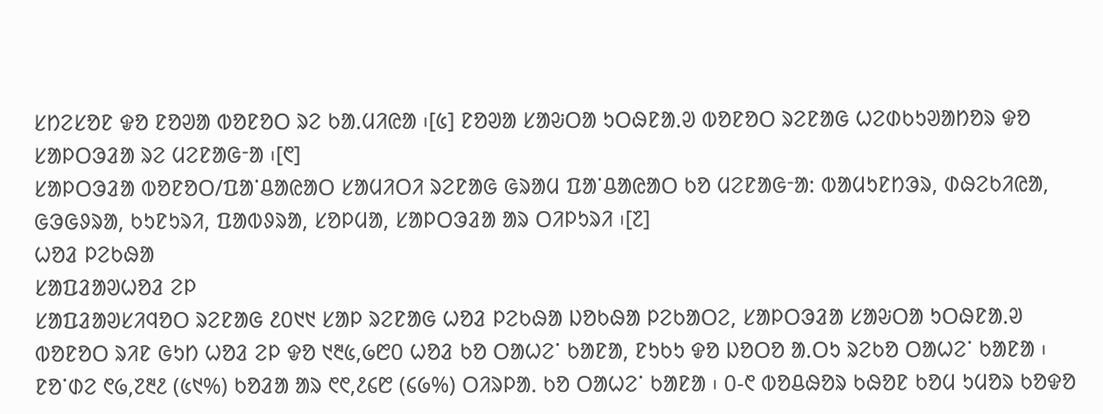ᱥᱴᱮᱥᱚᱱ ᱫᱚ ᱱᱚᱣᱟ ᱵᱚᱱᱚᱛ ᱨᱮ ᱠᱟᱹᱢᱤᱭᱟ ᱾[᱕] ᱱᱚᱣᱟ ᱥᱟᱶᱛᱟ ᱩᱛᱷᱱᱟᱹᱣ ᱵᱚᱱᱚᱛ ᱨᱮᱱᱟᱜ ᱦᱮᱰᱠᱩᱣᱟᱴᱚᱨ ᱫᱚ ᱥᱟᱞᱛᱳᱲᱟ ᱨᱮ ᱢᱮᱱᱟᱜᱼᱟ ᱾[᱖]
ᱥᱟᱞᱛᱳᱲᱟ ᱵᱚᱱᱚᱛ/ᱯᱟᱸᱪᱟᱭᱟᱛ ᱥᱟᱢᱤᱛᱤ ᱨᱮᱱᱟᱜ ᱜᱨᱟᱢ ᱯᱟᱸᱪᱟᱭᱟᱛ ᱠᱚ ᱢᱮᱱᱟᱜᱼᱟ: ᱵᱟᱢᱩᱱᱴᱳᱨ, ᱰᱷᱮᱠᱤᱭᱟ, ᱜᱳᱜᱽᱨᱟ, ᱠᱩᱱᱩᱨᱤ, ᱯᱟᱵᱽᱨᱟ, ᱥᱚᱞᱢᱟ, ᱥᱟᱞᱛᱳᱲᱟ ᱟᱨ ᱛᱤᱞᱩᱨᱤ ᱾[᱗]
ᱦᱚᱲ ᱞᱮᱠᱷᱟ
ᱥᱟᱯᱲᱟᱣᱦᱚᱲ ᱮᱞ
ᱥᱟᱯᱲᱟᱣᱥᱤᱧᱚᱛ ᱨᱮᱱᱟᱜ ᱒᱐᱑᱑ ᱥᱟᱞ ᱨᱮᱱᱟᱜ ᱦᱚᱲ ᱞᱮᱠᱷᱟ ᱡᱚᱠᱷᱟ ᱞᱮᱠᱟᱛᱮ, ᱥᱟᱞᱛᱳᱲᱟ ᱥᱟᱶᱛᱟ ᱩᱛᱷᱱᱟᱹᱣ ᱵᱚᱱᱚᱛ ᱨᱤᱱ ᱜᱩᱴ ᱦᱚᱲ ᱮᱞ ᱫᱚ ᱑᱓᱕,᱙᱘᱐ ᱦᱚᱲ ᱠᱚ ᱛᱟᱦᱮᱸ ᱠᱟᱱᱟ, ᱱᱩᱠᱩ ᱫᱚ ᱡᱚᱛᱚ ᱟᱹᱛᱩ ᱨᱮᱠᱚ ᱛᱟᱦᱮᱸ ᱠᱟᱱᱟ ᱾ ᱱᱚᱸᱰᱮ ᱖᱙,᱗᱓᱒ (᱕᱑%) ᱠᱚᱲᱟ ᱟᱨ ᱖᱖,᱒᱔᱘ (᱔᱙%) ᱛᱤᱨᱞᱟᱹ ᱠᱚ ᱛᱟᱦᱮᱸ ᱠᱟᱱᱟ ᱾ ᱐-᱖ ᱵᱚᱪᱷᱚᱨ ᱠᱷᱚᱱ ᱠᱚᱢ ᱩᱢᱚᱨ ᱠᱚᱫᱚ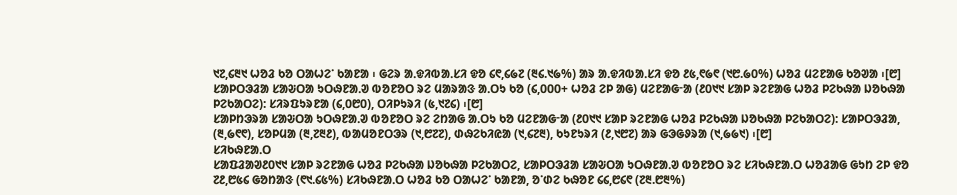᱑᱗,᱔᱓᱑ ᱦᱚᱲ ᱠᱚ ᱛᱟᱦᱮᱸ ᱠᱟᱱᱟ ᱾ ᱜᱮᱨ ᱟᱹᱫᱤᱵᱟᱹᱥᱤ ᱫᱚ ᱔᱖,᱔᱙᱗ (᱓᱔.᱑᱙%) ᱟᱨ ᱟᱹᱫᱤᱵᱟᱹᱥᱤ ᱫᱚ ᱒᱕,᱖᱙᱖ (᱑᱘.᱙᱐%) ᱦᱚᱲ ᱢᱮᱱᱟᱜ ᱠᱚᱣᱟ ᱾[᱘]
ᱥᱟᱞᱛᱳᱲᱟ ᱥᱟᱶᱛᱟ ᱩᱛᱷᱱᱟᱹᱣ ᱵᱚᱱᱚᱛ ᱨᱮ ᱢᱟᱨᱟᱝ ᱟᱹᱛᱩ ᱠᱚ (᱔,᱐᱐᱐+ ᱦᱚᱲ ᱮᱞ ᱟᱜ) ᱢᱮᱱᱟᱜᱼᱟ (᱒᱐᱑᱑ ᱥᱟᱞ ᱨᱮᱱᱟᱜ ᱦᱚᱲ ᱞᱮᱠᱷᱟ ᱡᱚᱠᱷᱟ ᱞᱮᱠᱟᱛᱮ): ᱥᱤᱨᱯᱩᱨᱱᱟ (᱔,᱐᱘᱐), ᱛᱤᱞᱩᱨᱤ (᱕,᱑᱗᱔) ᱾[᱘]
ᱥᱟᱞᱴᱳᱨᱟ ᱥᱟᱶᱛᱟ ᱩᱛᱷᱱᱟᱹᱣ ᱵᱚᱱᱚᱛ ᱨᱮ ᱮᱴᱟᱜ ᱟᱹᱛᱩ ᱠᱚ ᱢᱮᱱᱟᱜᱼᱟ (᱒᱐᱑᱑ ᱥᱟᱞ ᱨᱮᱱᱟᱜ ᱦᱚᱲ ᱞᱮᱠᱷᱟ ᱡᱚᱠᱷᱟ ᱞᱮᱠᱟᱛᱮ): ᱥᱟᱞᱛᱳᱲᱟ, (᱓,᱙᱖᱖), ᱥᱚᱞᱢᱟ (᱓,᱗᱓᱒), ᱵᱟᱢᱚᱱᱛᱳᱨ (᱑,᱘᱗᱗), ᱰᱷᱮᱠᱤᱭᱟ (᱑,᱔᱗᱓), ᱠᱩᱱᱩᱨᱤ (᱒,᱑᱘᱗) ᱟᱨ ᱜᱳᱜᱽᱨᱟ (᱑,᱙᱙᱑) ᱾[᱘]
ᱥᱤᱠᱷᱱᱟᱹᱛ
ᱥᱟᱯᱲᱟᱣ᱒᱐᱑᱑ ᱥᱟᱞ ᱨᱮᱱᱟᱜ ᱦᱚᱲ ᱞᱮᱠᱷᱟ ᱡᱚᱠᱷᱟ ᱞᱮᱠᱟᱛᱮ, ᱥᱟᱞᱛᱳᱲᱟ ᱥᱟᱶᱛᱟ ᱩᱛᱷᱱᱟᱹᱣ ᱵᱚᱱᱚᱛ ᱨᱮ ᱥᱤᱠᱷᱱᱟᱹᱛ ᱦᱚᱲᱟᱜ ᱜᱩᱴ ᱮᱞ ᱫᱚ ᱗᱒,᱘᱕᱔ ᱜᱚᱴᱟᱝ (᱖᱑.᱔᱕%) ᱥᱤᱠᱷᱱᱟᱹᱛ ᱦᱚᱲ ᱠᱚ ᱛᱟᱦᱮᱸ ᱠᱟᱱᱟ, ᱚᱸᱰᱮ ᱠᱷᱚᱱ ᱔᱔,᱘᱔᱖ (᱗᱓.᱘᱓%)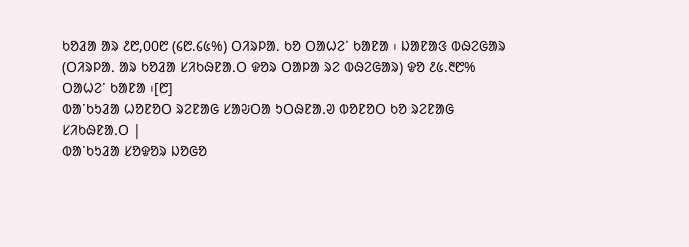ᱠᱚᱲᱟ ᱟᱨ ᱒᱘,᱐᱐᱘ (᱔᱘.᱔᱕%) ᱛᱤᱨᱞᱟᱹ ᱠᱚ ᱛᱟᱦᱮᱸ ᱠᱟᱱᱟ ᱾ ᱡᱟᱱᱟᱝ ᱵᱷᱮᱜᱟᱨ (ᱛᱤᱨᱞᱟᱹ ᱟᱨ ᱠᱚᱲᱟ ᱥᱤᱠᱷᱱᱟᱹᱛ ᱫᱚᱨ ᱛᱟᱞᱟ ᱨᱮ ᱵᱷᱮᱜᱟᱨ) ᱫᱚ ᱒᱕.᱓᱘% ᱛᱟᱦᱮᱸ ᱠᱟᱱᱟ ᱾[᱘]
ᱵᱟᱸᱠᱩᱲᱟ ᱦᱚᱱᱚᱛ ᱨᱮᱱᱟᱜ ᱥᱟᱶᱛᱟ ᱩᱛᱷᱱᱟᱹᱣ ᱵᱚᱱᱚᱛ ᱠᱚ ᱨᱮᱱᱟᱜ ᱥᱤᱠᱷᱱᱟᱹᱛ |
ᱵᱟᱸᱠᱩᱲᱟ ᱥᱚᱫᱚᱨ ᱡᱚᱜᱚ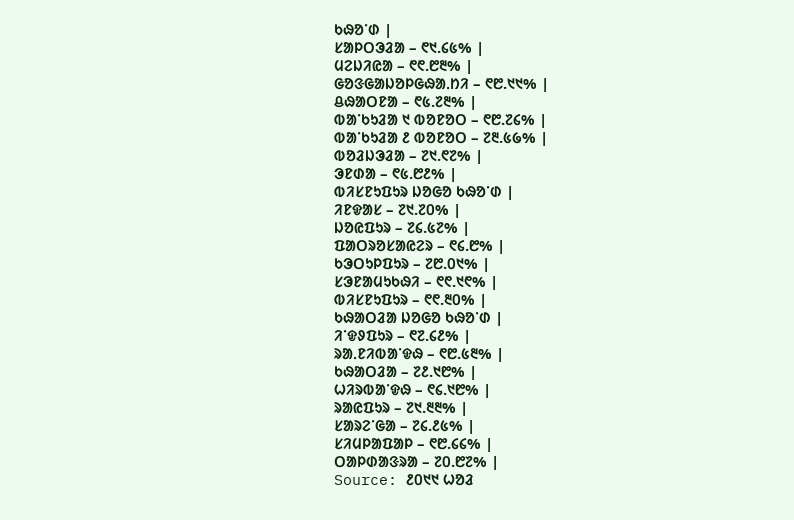ᱠᱷᱚᱸᱰ |
ᱥᱟᱞᱛᱳᱲᱟ – ᱖᱑.᱔᱕% |
ᱢᱮᱡᱤᱭᱟ – ᱖᱖.᱘᱓% |
ᱜᱚᱝᱜᱟᱡᱚᱞᱜᱷᱟᱹᱴᱤ – ᱖᱘.᱑᱑% |
ᱪᱷᱟᱛᱱᱟ – ᱖᱕.᱗᱓% |
ᱵᱟᱸᱠᱩᱲᱟ ᱑ ᱵᱚᱱᱚᱛ – ᱖᱘.᱗᱔% |
ᱵᱟᱸᱠᱩᱲᱟ ᱒ ᱵᱚᱱᱚᱛ – ᱗᱓.᱕᱙% |
ᱵᱚᱲᱡᱳᱲᱟ – ᱗᱑.᱖᱗% |
ᱳᱱᱰᱟ – ᱖᱕.᱘᱒% |
ᱵᱤᱥᱱᱩᱯᱩᱨ ᱡᱚᱜᱚ ᱠᱷᱚᱸᱰ |
ᱤᱱᱫᱟᱥ – ᱗᱑.᱗᱐% |
ᱡᱚᱭᱯᱩᱨ – ᱗᱔.᱕᱗% |
ᱯᱟᱛᱨᱚᱥᱟᱭᱮᱨ – ᱖᱔.᱘% |
ᱠᱳᱛᱩᱞᱯᱩᱨ – ᱗᱘.᱐᱑% |
ᱥᱳᱱᱟᱢᱩᱠᱷᱤ – ᱖᱖.᱑᱖% |
ᱵᱤᱥᱱᱩᱯᱩᱨ – ᱖᱖.᱓᱐% |
ᱠᱷᱟᱛᱲᱟ ᱡᱚᱜᱚ ᱠᱷᱚᱸᱰ |
ᱤᱸᱫᱽᱯᱩᱨ – ᱖᱗.᱔᱒% |
ᱨᱟᱹᱱᱤᱵᱟᱸᱫᱷ – ᱖᱘.᱕᱓% |
ᱠᱷᱟᱛᱲᱟ – ᱗᱒.᱑᱘% |
ᱦᱤᱨᱵᱟᱸᱫᱷ – ᱖᱔.᱑᱘% |
ᱨᱟᱭᱯᱩᱨ – ᱗᱑.᱓᱓% |
ᱥᱟᱨᱮᱸᱜᱟ – ᱗᱔.᱒᱕% |
ᱥᱤᱢᱞᱟᱯᱟᱞ – ᱖᱘.᱔᱔% |
ᱛᱟᱞᱰᱟᱝᱨᱟ – ᱗᱐.᱘᱗% |
Source: ᱒᱐᱑᱑ ᱦᱚᱲ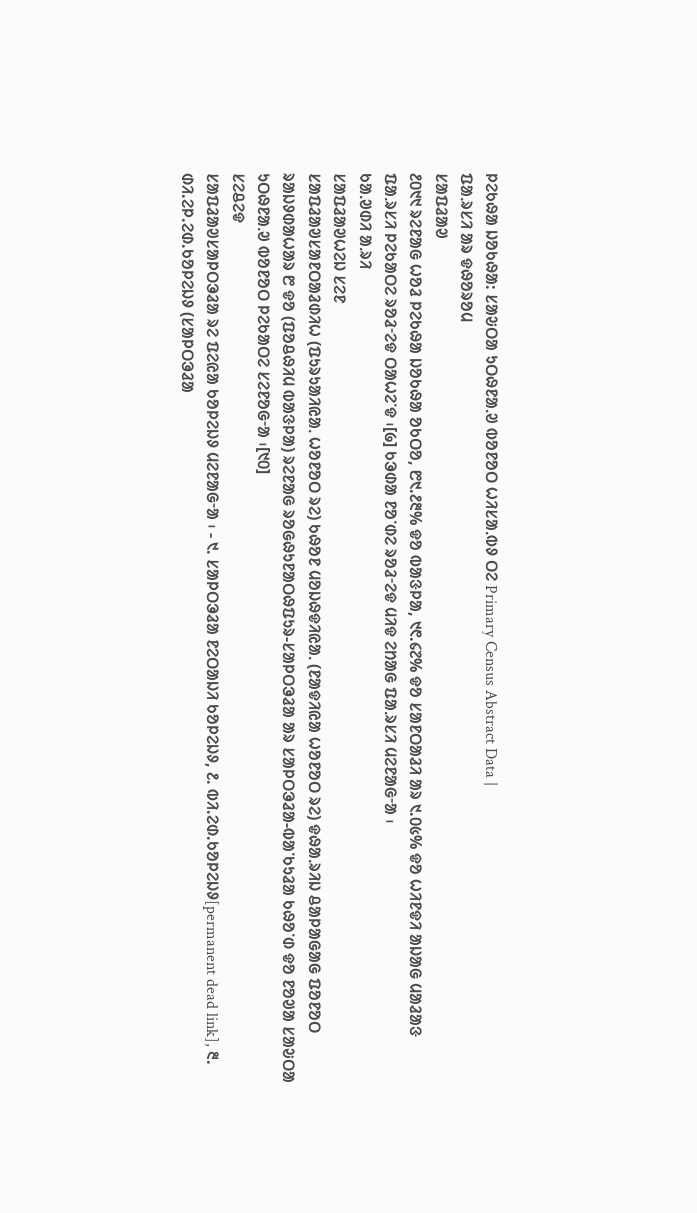ᱞᱮᱠᱷᱟ ᱡᱚᱠᱷᱟ: ᱥᱟᱶᱛᱟ ᱩᱛᱷᱱᱟᱹᱣ ᱵᱚᱱᱚᱛ ᱦᱤᱥᱟᱹᱵᱽ ᱛᱮ Primary Census Abstract Data |
ᱯᱟᱹᱨᱥᱤ ᱟᱨ ᱫᱷᱚᱨᱚᱢ
ᱥᱟᱯᱲᱟᱣ
᱒᱐᱑᱑ ᱨᱮᱱᱟᱜ ᱦᱚᱲ ᱞᱮᱠᱷᱟ ᱡᱚᱠᱷᱟ ᱚᱠᱛᱚ, ᱘᱑.᱒᱓% ᱫᱚ ᱵᱟᱝᱞᱟ, ᱑᱖.᱔᱗% ᱫᱚ ᱥᱟᱱᱛᱟᱲᱤ ᱟᱨ ᱑.᱐᱕% ᱫᱚ ᱦᱤᱱᱫᱤ ᱟᱡᱟᱜ ᱢᱟᱲᱟᱝ ᱯᱟᱹᱨᱥᱤ ᱞᱮᱠᱟᱛᱮ ᱨᱚᱲᱼᱮᱫ ᱛᱟᱦᱮᱸᱫ ᱾[᱙] ᱠᱳᱰᱟ ᱱᱚᱸᱰᱮ ᱨᱚᱲᱼᱮᱫ ᱢᱤᱫ ᱮᱴᱟᱜ ᱯᱟᱹᱨᱥᱤ ᱢᱮᱱᱟᱜᱼᱟ ᱾
ᱠᱟᱹᱣᱰᱤ ᱟᱹᱨᱤ
ᱥᱟᱯᱲᱟᱣᱦᱮᱡ ᱥᱮᱱ
ᱥᱟᱯᱲᱟᱣᱥᱟᱱᱛᱟᱲᱰᱤᱦ (ᱯᱩᱨᱩᱟᱤᱭᱟᱹ ᱦᱚᱱᱚᱛ ᱨᱮ) ᱠᱷᱚᱱ ᱢᱚᱡᱷᱫᱤᱭᱟᱹ (ᱱᱟᱫᱤᱭᱟ ᱦᱚᱱᱚᱛ ᱨᱮ) ᱫᱷᱟᱹᱨᱤᱡ ᱪᱟᱞᱟᱜᱟᱜ ᱯᱚᱱᱚᱛ ᱨᱟᱡᱽᱰᱟᱦᱟᱨ ᱘ ᱫᱚ (ᱯᱚᱪᱷᱤᱢ ᱵᱟᱝᱞᱟ) ᱨᱮᱱᱟᱜ ᱨᱚᱜᱷᱩᱱᱟᱛᱷᱯᱩᱨ-ᱥᱟᱞᱛᱳᱲᱟ ᱟᱨ ᱥᱟᱞᱛᱳᱲᱟ-ᱵᱟᱸᱠᱩᱲᱟ ᱠᱷᱚᱸᱰ ᱫᱚ ᱱᱚᱣᱟ ᱥᱟᱶᱛᱟ ᱩᱛᱷᱱᱟᱹᱣ ᱵᱚᱱᱚᱛ ᱞᱮᱠᱟᱛᱮ ᱥᱮᱱᱚᱜᱼᱟ ᱾[᱑᱐]
ᱥᱮᱪᱮᱫ
ᱥᱟᱯᱲᱟᱣᱥᱟᱞᱛᱳᱲᱟ ᱨᱮ ᱯᱮᱭᱟ ᱠᱚᱞᱮᱡᱽ ᱢᱮᱱᱟᱜᱼᱟ ᱾ - ᱑. ᱥᱟᱞᱛᱳᱲᱟ ᱱᱮᱛᱟᱡᱤ ᱠᱚᱞᱮᱡᱽ, ᱒. ᱵᱤ.ᱮᱰ.ᱠᱚᱞᱮᱡᱽ[permanent dead link], ᱓. ᱰᱤ.ᱮᱞ.ᱮᱰ.ᱠᱚᱞᱮᱡᱽ (ᱥᱟᱞᱛᱳᱲᱟ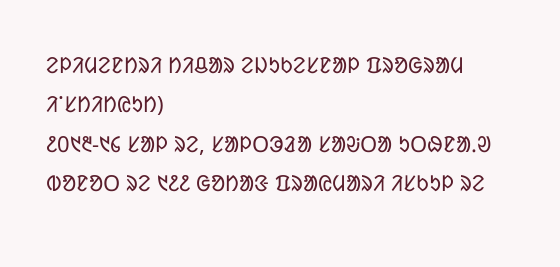ᱮᱞᱤᱢᱮᱱᱴᱨᱤ ᱴᱤᱪᱟᱨ ᱮᱡᱩᱠᱮᱥᱱᱟᱞ ᱯᱨᱚᱜᱨᱟᱢ ᱤᱸᱥᱴᱤᱴᱭᱩᱴ)
᱒᱐᱑᱓-᱑᱔ ᱥᱟᱞ ᱨᱮ, ᱥᱟᱞᱛᱳᱲᱟ ᱥᱟᱶᱛᱟ ᱩᱛᱷᱱᱟᱹᱣ ᱵᱚᱱᱚᱛ ᱨᱮ ᱑᱒᱒ ᱜᱚᱴᱟᱝ ᱯᱨᱟᱭᱢᱟᱨᱤ ᱤᱥᱠᱩᱞ ᱨᱮ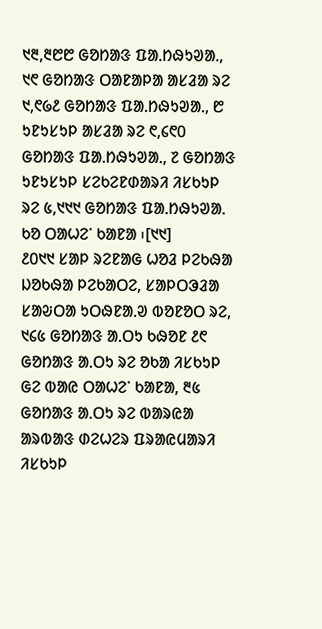᱑᱓,᱓᱘᱘ ᱜᱚᱴᱟᱝ ᱯᱟᱹᱴᱷᱩᱣᱟᱹ, ᱑᱖ ᱜᱚᱴᱟᱝ ᱛᱟᱱᱟᱞᱟ ᱟᱥᱲᱟ ᱨᱮ ᱑,᱖᱙᱒ ᱜᱚᱴᱟᱝ ᱯᱟᱹᱴᱷᱩᱣᱟᱹ, ᱘ ᱩᱱᱩᱥᱩᱞ ᱟᱥᱲᱟ ᱨᱮ ᱖,᱔᱖᱐ ᱜᱚᱴᱟᱝ ᱯᱟᱹᱴᱷᱩᱣᱟᱹ, ᱗ ᱜᱚᱴᱟᱝ ᱩᱱᱩᱥᱩᱞ ᱥᱮᱠᱮᱱᱰᱟᱨᱤ ᱤᱥᱠᱩᱞ ᱨᱮ ᱕,᱑᱑᱑ ᱜᱚᱴᱟᱝ ᱯᱟᱹᱴᱷᱩᱣᱟᱹ ᱠᱚ ᱛᱟᱦᱮᱸ ᱠᱟᱱᱟ ᱾[᱑᱑]
᱒᱐᱑᱑ ᱥᱟᱞ ᱨᱮᱱᱟᱜ ᱦᱚᱲ ᱞᱮᱠᱷᱟ ᱡᱚᱠᱷᱟ ᱞᱮᱠᱟᱛᱮ, ᱥᱟᱞᱛᱳᱲᱟ ᱥᱟᱶᱛᱟ ᱩᱛᱷᱱᱟᱹᱣ ᱵᱚᱱᱚᱛ ᱨᱮ, ᱑᱔᱕ ᱜᱚᱴᱟᱝ ᱟᱹᱛᱩ ᱠᱷᱚᱱ ᱒᱖ ᱜᱚᱴᱟᱝ ᱟᱹᱛᱩ ᱨᱮ ᱚᱠᱟ ᱤᱥᱠᱩᱞ ᱜᱮ ᱵᱟᱭ ᱛᱟᱦᱮᱸ ᱠᱟᱱᱟ, ᱓᱕ ᱜᱚᱴᱟᱝ ᱟᱹᱛᱩ ᱨᱮ ᱵᱟᱨᱭᱟ ᱟᱨᱵᱟᱝ ᱰᱮᱦᱮᱨ ᱯᱨᱟᱭᱢᱟᱨᱤ ᱤᱥᱠᱩᱞ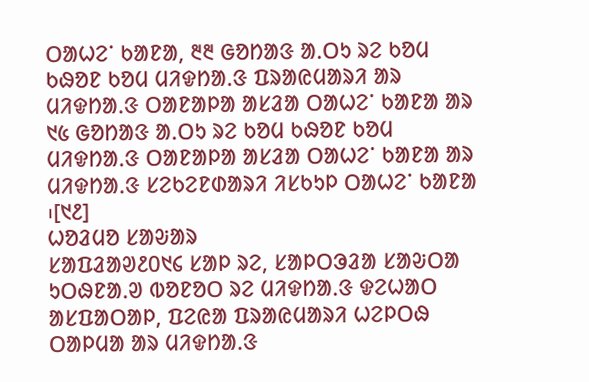ᱛᱟᱦᱮᱸ ᱠᱟᱱᱟ, ᱓᱓ ᱜᱚᱴᱟᱝ ᱟᱹᱛᱩ ᱨᱮ ᱠᱚᱢ ᱠᱷᱚᱱ ᱠᱚᱢ ᱢᱤᱫᱴᱟᱹᱝ ᱯᱨᱟᱭᱢᱟᱨᱤ ᱟᱨ ᱢᱤᱫᱴᱟᱹᱝ ᱛᱟᱱᱟᱞᱟ ᱟᱥᱲᱟ ᱛᱟᱦᱮᱸ ᱠᱟᱱᱟ ᱟᱨ ᱑᱕ ᱜᱚᱴᱟᱝ ᱟᱹᱛᱩ ᱨᱮ ᱠᱚᱢ ᱠᱷᱚᱱ ᱠᱚᱢ ᱢᱤᱫᱴᱟᱹᱝ ᱛᱟᱱᱟᱞᱟ ᱟᱥᱲᱟ ᱛᱟᱦᱮᱸ ᱠᱟᱱᱟ ᱟᱨ ᱢᱤᱫᱴᱟᱹᱝ ᱥᱮᱠᱮᱱᱰᱟᱨᱤ ᱤᱥᱠᱩᱞ ᱛᱟᱦᱮᱸ ᱠᱟᱱᱟ ᱾[᱑᱒]
ᱦᱚᱲᱢᱚ ᱥᱟᱶᱟᱨ
ᱥᱟᱯᱲᱟᱣ᱒᱐᱑᱔ ᱥᱟᱞ ᱨᱮ, ᱥᱟᱞᱛᱳᱲᱟ ᱥᱟᱶᱛᱟ ᱩᱛᱷᱱᱟᱹᱣ ᱵᱚᱱᱚᱛ ᱨᱮ ᱢᱤᱫᱴᱟᱹᱝ ᱫᱮᱦᱟᱛ ᱟᱥᱯᱟᱛᱟᱞ, ᱯᱮᱭᱟ ᱯᱨᱟᱭᱢᱟᱨᱤ ᱦᱮᱞᱛᱷ ᱛᱟᱞᱢᱟ ᱟᱨ ᱢᱤᱫᱴᱟᱹᱝ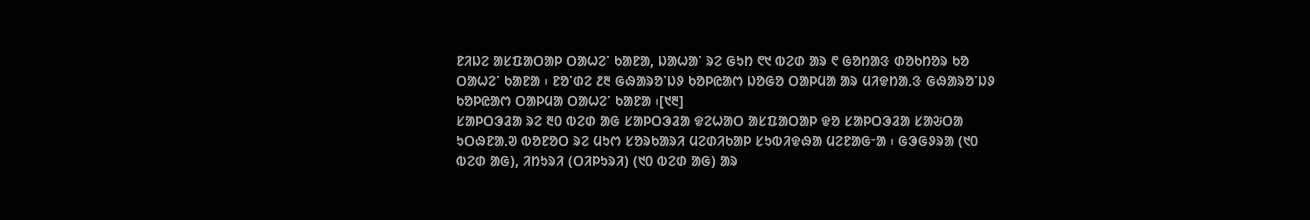ᱱᱤᱡᱮ ᱟᱥᱯᱟᱛᱟᱞ ᱛᱟᱦᱮᱸ ᱠᱟᱱᱟ, ᱡᱟᱦᱟᱸ ᱨᱮ ᱜᱩᱴ ᱖᱑ ᱵᱮᱰ ᱟᱨ ᱖ ᱜᱚᱴᱟᱝ ᱰᱚᱠᱴᱚᱨ ᱠᱚ ᱛᱟᱦᱮᱸ ᱠᱟᱱᱟ ᱾ ᱱᱚᱸᱰᱮ ᱒᱓ ᱜᱷᱟᱨᱚᱸᱡᱽ ᱠᱚᱞᱭᱟᱬ ᱡᱚᱜᱚ ᱛᱟᱞᱢᱟ ᱟᱨ ᱢᱤᱫᱴᱟᱹᱝ ᱜᱷᱟᱨᱚᱸᱡᱽ ᱠᱚᱞᱭᱟᱬ ᱛᱟᱞᱢᱟ ᱛᱟᱦᱮᱸ ᱠᱟᱱᱟ ᱾[᱑᱓]
ᱥᱟᱞᱛᱳᱲᱟ ᱨᱮ ᱓᱐ ᱵᱮᱰ ᱟᱜ ᱥᱟᱞᱛᱳᱲᱟ ᱫᱮᱦᱟᱛ ᱟᱥᱯᱟᱛᱟᱞ ᱫᱚ ᱥᱟᱞᱛᱳᱲᱟ ᱥᱟᱶᱛᱟ ᱩᱛᱷᱱᱟᱹᱣ ᱵᱚᱱᱚᱛ ᱨᱮ ᱢᱩᱬ ᱥᱚᱨᱠᱟᱨᱤ ᱢᱮᱰᱤᱠᱟᱞ ᱥᱩᱵᱤᱫᱷᱟ ᱢᱮᱱᱟᱜᱼᱟ ᱾ ᱜᱳᱜᱽᱨᱟ (᱑᱐ ᱵᱮᱰ ᱟᱜ), ᱤᱴᱩᱨᱤ (ᱛᱤᱞᱩᱨᱤ) (᱑᱐ ᱵᱮᱰ ᱟᱜ) ᱟᱨ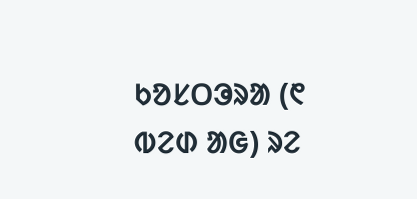ᱠᱚᱥᱛᱳᱨᱟ (᱖ ᱵᱮᱰ ᱟᱜ) ᱨᱮ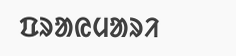ᱯᱨᱟᱭᱢᱟᱨᱤ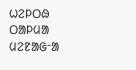ᱦᱮᱞᱛᱷ ᱛᱟᱞᱢᱟ ᱢᱮᱱᱟᱜᱼᱟ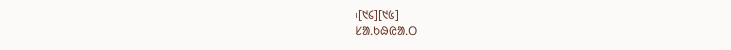᱾[᱑᱔][᱑᱕]
ᱥᱟᱹᱠᱷᱭᱟᱹᱛ